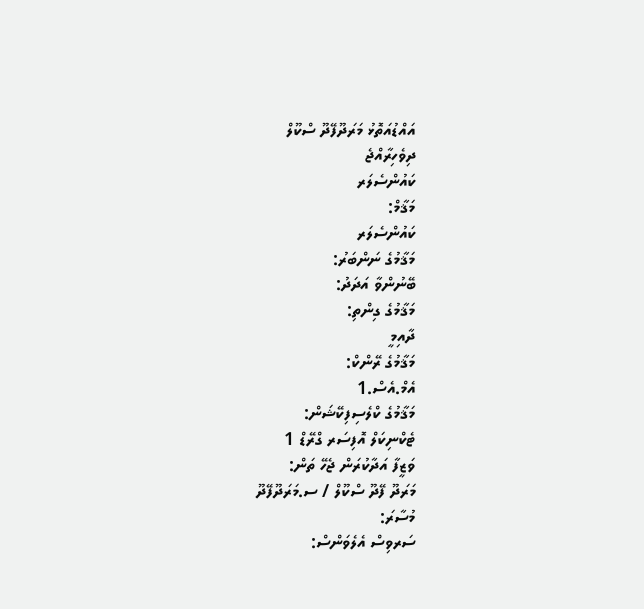އައްޑުއަތޮޅު މަރަދޫފޭދޫ ސްކޫލް
ދިވެހިރާއްޖެ
ކައުންސެލަރ
މަޤާމް:
ކައުންސެލަރ
މަޤާމުގެ ނަންބަރު:
ބޭނުންވާ އަދަދު:
މަޤާމުގެ ގިންތި:
ދާއިމީ
މަޤާމުގެ ރޭންކް:
އެމް.އެސް.1
މަޤާމުގެ ކްލެސިފިކޭޝަން:
ޓެކްނިކަލް އޮފިސަރ ގްރޭޑް 1
ވަޒީފާ އަދާކުރަން ޖެހޭ ތަން:
މަރަދޫ ފޭދޫ ސްކޫލް / ސ.މަރަދޫފޭދޫ
މުސާރަ:
ސަރވިސް އެލެވަންސް: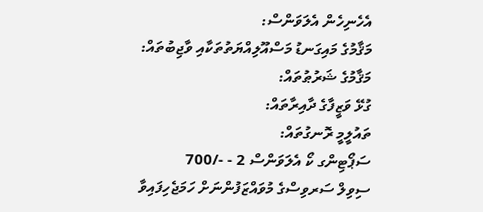އެހެނިހެން އެލަވަންސް:
މަޤާމުގެ މައިގަނޑު މަސްއޫލިއްޔަތުތަކާއި ވާޖިބުތައް:
މަޤާމުގެ ޝަރުޠުތައް:
ގުޅޭ ވަޒީފާގެ ދާއިރާތައް:
ތައުލީމީ ރޮނގުތައް:
ސަޕޯޓިންގ ކޯ އެލަވަންސް 2 - -/700
ސިވިލް ސަރވިސްގެ މުވައްޒަފުންނަށް ހަމަޖެހިފައިވާ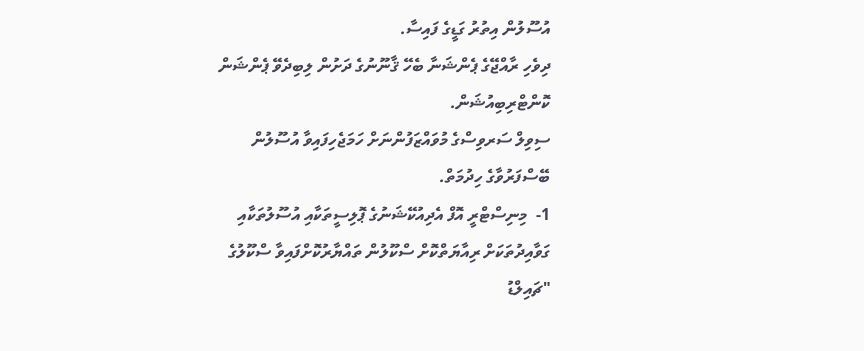އުސޫލުން އިތުރު ގަޑީގެ ފައިސާ.
ދިވެހި ރާއްޖޭގެ ޕެންޝަނާ ބެހޭ ޤާނޫނުގެ ދަށުން ލިބިދެވޭ ޕެންޝަން ކޮންޓްރިބިއުޝަން.
ސިވިލް ސަރވިސްގެ މުވައްޒަފުންނަށް ހަމަޖެހިފައިވާ އުސޫލުން ބޭސްފަރުވާގެ ހިދުމަތް.
1-  މިނިސްޓްރީ އޮފް އެދިއުކޭޝަނުގެ ޕޮލިސީތަކާއި އުސޫލުތަކާއި ގަވާއިދުތަކަށް ރިއާޔަތްކޮށް ސްކޫލުން ތައްޔާރުކޮށްފައިވާ ސްކޫލުގެ "ޗައިލްޑު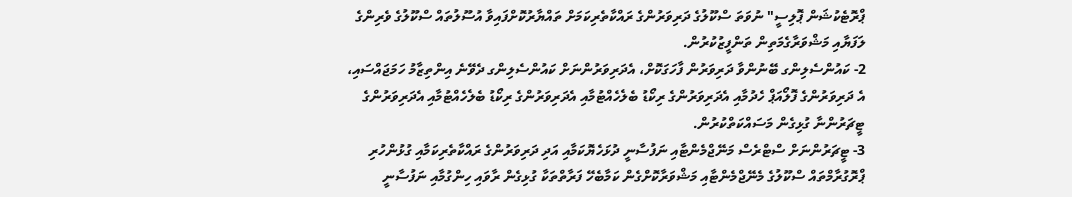ޕްރޮޓެކުޝަން ޕޮލިސީ" ނުވަތަ ސްކޫލުގެ ދަރިވަރުންގެ ރައްކާތެރިކަމަށް ތައްޔާރުކޮށްފައިވާ އުސޫލުތައް ސްކޫލުގެ ވެރިންގެ ލަފަޔާއި މަޝްވަރާގެމަތިން ތަންފީޒުކުރުން.
2- ކައުންސެލިންގ ބޭނުންވާ ދަރިވަރުން ފާހަގަކޮށް، އެދަރިވަރުންނަށް ކައުންސެލިންގ ދެވޭނެ އިންތިޒާމު ހަމަޖައްސައި، އެ ދަރިވަރުންގެ ފޮލޯއަޕް ހެދުމާއި އެދަރިވަރުންގެ ރިކޯޑު ބެލެހެއްޓުމާއި އެދަރިވަރުންގެ ރިކޯޑު ބެލެހެއްޓުމާއި އެދަރިވަރުންގެ ޓީޗަރުންނާ ގުޅިގެން މަސައްކަތްކުރުން.
3- ޓީޗަރުންނަށް ސްޓްރެސް މަނޭޖްމެންޓާއި ނަފުސާނީ ދުޅަހެޔޮކަމާއި އަދި ދަރިވަރުންގެ ރައްކާތެރިކަމާއި ގުޅުންހުރި ޕްރޮގުރާމްތައް ސްކޫލުގެ މެނޭޖްމެންޓާއި މަޝްވަރާކޮށްގެން ކަމާބެހޭ ފަރާތްތަކާ ގުޅިގެން ރާވައި ހިންގުމާއި ނަފުސާނީ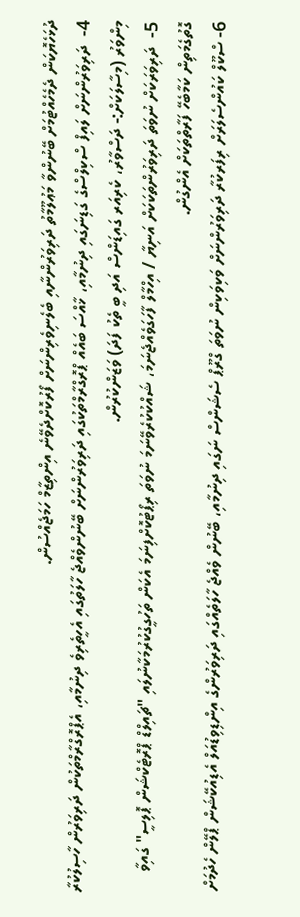ދުޅަހެޔޮކަން ދެމެހެއްޓުމަށް ބޭނުންވާ މަޢުލޫމާތު ދަރިވަރުންނާއި ބެލެނިވެރިންނަށް ފޯރުކޮށްދެވޭނެ އިންތިޒާމް ހަމަޖެއްސުން.
4-  ދަރިވަރުންނަށް ލައިފް ސްކިލްސްގެ ގަޑިނަގައި ދިނުމާއި، ޚާއްސަ ބައެއް ޕްރޮގްރާމްތަކުގައި ދަރިވަރުންނަށް ބޭނުންވެއްޖެ ހާލަތުގައި އެހީތެރިވެ ދިނުމާއި، އެޕްރޮގްރާމްތަކުން ދަރިވަރުން ހާސިލުކުރާ މިންވަރު (މިސާލަކަށް:- ދަސްވާރު، ކެރިއަރ ގައިޑަންސް އަދި ބީ ތެކު ފަދަ) ވަޒަންކުރުން.
5-  ދަރިވަރަކަށް ނުވަތަ ދަރިވަރުންތަކަކަށް އަނިޔާ / އިހްމާލް ފާހަގަވެއްޖެނަމަ، ޝައްކުކުރެވޭނަމަ ނުވަތަ ރިޕޯޓުކޮށްފިނަމަ އެކަން ތަހުގީގުކުރުމަކާނުލައި "ޗައިލްޑް ޕްރޮޓެކްޝަން ޕޮލިސީ" ގައިވާ ގޮތުގެމަތިން ކަމާބެހޭ ފަރާތްތަކަށް އެންގުން.
6- ސްކޫލް ކައުންސެލަރަށް ރިފަރކުރާ ދަރިވަރުންނަށް ވަކިވަކިން ނުވަތަ ގްރޫޕް ސެޝަންސް ނަގައި ދިނުމާއި، ބޭނުން ވެއްޖެ ހާލަތެއްގައި ދަރިވަރުންގެ އިންޑިވިޑުއަލް އެޑިއުކޭޝަން ޕްލޭން ހެދުމަށް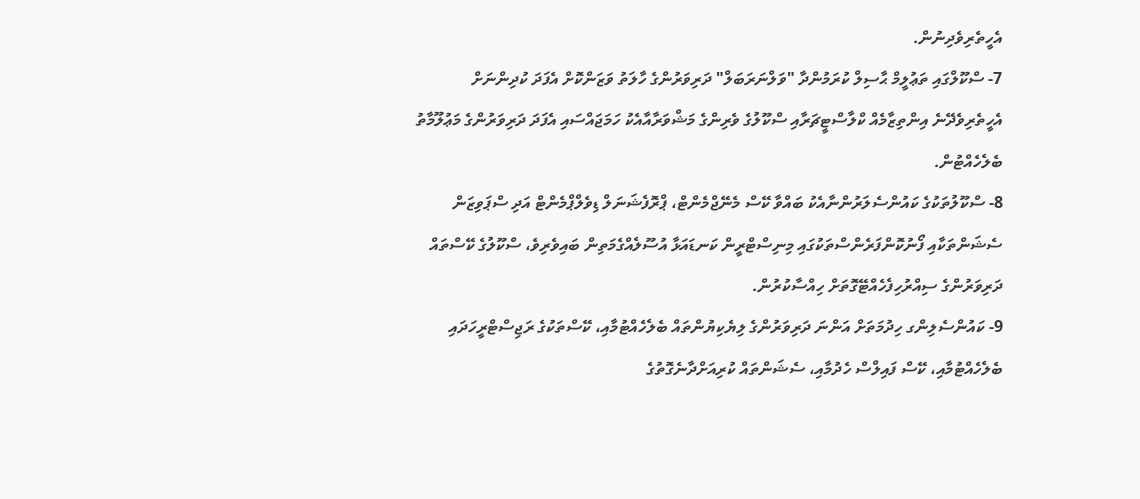އެހީތެރިވެދިނުން.
7- ސްކޫލްގައި ތަޢުލީމް ޙާސިލް ކުރަމުންދާ "ވަލްނަރަބަލް" ދަރިވަރުންގެ ހާލަތު ވަޒަންކޮށް އެފަދަ ކުދިންނަށް އެހީތެރިވެދޭނެ އިންތިޒާމެއް ކްލާސްޓީޗަރާއި ސްކޫލުގެ ވެރިންގެ މަޝްވަރާއާއެކު ހަމަޖައްސައި އެފަދަ ދަރިވަރުންގެ މަޢުލޫމާތު ބެލެހެއްޓުން.
8- ސްކޫލުތަކުގެ ކައުންސެލަރުންނާއެކު ބައްވާ ކޭސް މެނޭޖްމެންޓް، ޕްރޮފެޝަނަލް ޑިވެލްޕްމެންޓް އަދި ސްޕަވިޒަން ސެޝަންތަކާއި ފޯނުކޮންފަރެންސްތަކުގައި މިނިސްޓްރީން ކަނޑައަޅާ އުސޫލެއްގެމަތިން ބައިވެރިވެ، ސްކޫލުގެ ކޭސްތައް ދަރިވަރުންގެ ސިއްރުހިފެހެއްޓޭގޮތަށް ހިއްސާކުރުން.
9- ކައުންސެލިންގ ހިދުމަތަށް އަންނަ ދަރިވަރުންގެ ލިޔެކިޔުންތައް ބެލެހެއްޓުމާއި، ކޭސްތަކުގެ ރަޖިސްޓްރީހަދައި ބެލެހެއްޓުމާއި، ކޭސް ފައިލްސް ހެދުމާއި، ސެޝަންތައް ކުރިއަށްދާނެގޮތުގެ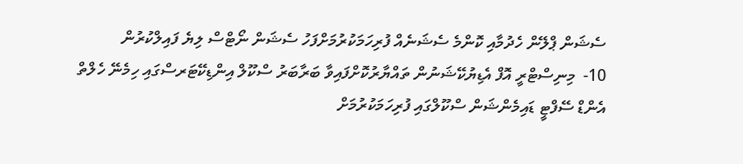ސެޝަން ޕްލޭން ހެދުމާއި ކޮންމެ ސެޝަނެއް ފުރިހަމަކުރުމަށްފަހު ސެޝަން ނޯޓްސް ލިޔެ ފައިލްކުރުން
10-  މިނިސްޓްރީ އޮފް އެޑިޔުކޭޝަނުން ތައްޔާރުކޮށްފައިވާ ބަރާބަރު ސްކޫލް އިންޑިކޭޓަރސްގައި ހިމެނޭ ހެލްތް އެންޑް ސޭފްޓީ ޑައިމެންޝަން ސްކޫލްގައި ފުރިހަމަކުރުމަށް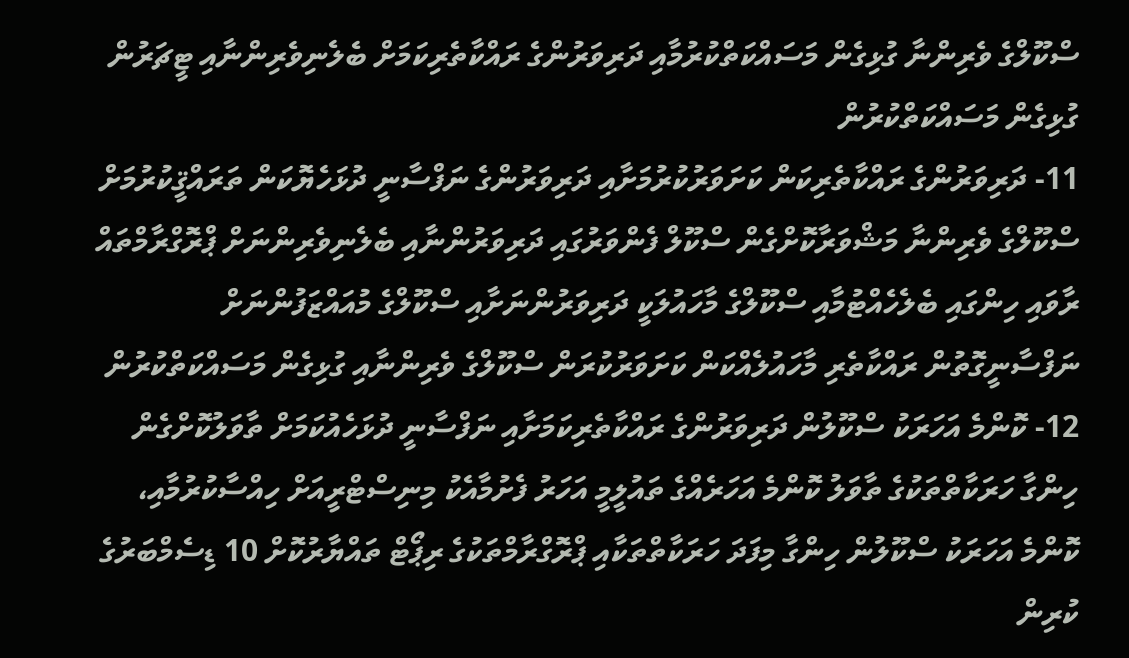ސްކޫލްގެ ވެރިންނާ ގުޅިގެން މަސައްކަތްކުރުމާއި ދަރިވަރުންގެ ރައްކާތެރިކަމަށް ބެލެނިވެރިންނާއި ޓީޗަރުން ގުޅިގެން މަސައްކަތްކުރުން
11- ދަރިވަރުންގެ ރައްކާތެރިކަން ކަށަވަރުކުރުމަށާއި ދަރިވަރުންގެ ނަފްސާނީ ދުޅަހެޔޮކަން ތަރައްޤީކުރުމަށް ސްކޫލްގެ ވެރިންނާ މަޝްވަރާކޮށްގެން ސްކޫލް ފެންވަރުގައި ދަރިވަރުންނާއި ބެލެނިވެރިންނަށް ޕްރޮގްރާމްތައް ރާވައި ހިންގައި ބެލެހެއްޓުމާއި ސްކޫލްގެ މާހައުލަކީ ދަރިވަރުންނަށާއި ސްކޫލްގެ މުއައްޒަފުންނަށް ނަފްސާނީގޮތުން ރައްކާތެރި މާހައުލެއްކަން ކަށަވަރުކުރަން ސްކޫލްގެ ވެރިންނާއި ގުޅިގެން މަސައްކަތްކުރުން
12- ކޮންމެ އަހަރަކު ސްކޫލުން ދަރިވަރުންގެ ރައްކާތެރިކަމަށާއި ނަފްސާނީ ދުޅަހެއުކަމަށް ތާވަލުކޮށްގެން ހިންގާ ހަރަކާތްތަކުގެ ތާވަލު ކޮންމެ އަހަރެއްގެ ތައުލީމީ އަހަރު ފެށުމާއެކު މިނިސްޓްރީއަށް ހިއްސާކުރުމާއި، ކޮންމެ އަހަރަކު ސްކޫލުން ހިންގާ މިފަދަ ހަރަކާތްތަކާއި ޕްރޮގްރާމްތަކުގެ ރިޕޯޓް ތައްޔާރުކޮށް 10 ޑިސެމްބަރުގެ ކުރިން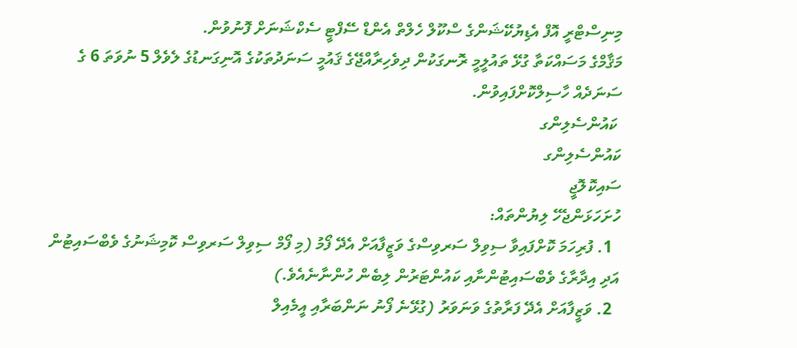މިނިސްޓްރީ އޮފް އެޑިޔުކޭޝަންގެ ސްކޫލް ހެލްތް އެންޑް ސޭފްޓީ ސެކްޝަނަށް ފޮނުވުން.
މަޤާމްގެ މަސައްކަތާ ގުޅޭ ތައުލީމީ ރޮނގަކުން ދިވެހިރާއްޖޭގެ ޤައުމީ ސަނަދުތަކުގެ އޮނިގަނޑުގެ ލެވެލް 5 ނުވަތަ 6 ގެ ސަނަދެއް ހާސިލްކޮށްފައިވުން.
 ކައުންސެލިންގ
ކައުންސެލިންގ
ސައިކޮލޮޖީ
ހުށަހަޅަންޖެހޭ ލިޔުންތައް:
  1. ފުރިހަމަ ކޮށްފައިވާ ސިވިލް ސަރވިސްގެ ވަޒީފާއަށް އެދޭ ފޯމު (މި ފޯމް ސިވިލް ސަރވިސް ކޮމިޝަނުގެ ވެބްސައިޓުން އަދި އިދާރާގެ ވެބްސައިޓުންނާއި ކައުންޓަރުން ލިބެން ހުންނާނެއެވެ.)
  2. ވަޒީފާއަށް އެދޭ ފަރާތުގެ ވަނަވަރު (ގުޅޭނެ ފޯނު ނަންބަރާއި އީމެއިލް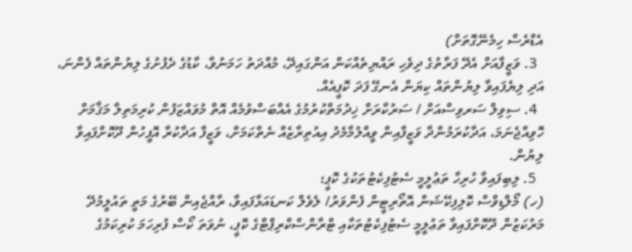އެޑްރެސް ހިމެނޭގޮތަށް)
  3. ވަޒީފާއަށް އެދޭ ފަރާތުގެ ދިވެހި ރައްޔިތެއްކަން އަންގައިދޭ، މުއްދަތު ހަމަނުވާ، ކާޑުގެ ދެފުށުގެ ލިޔުންތައް ފެންނަ، އަދި ލިޔެފައިވާ ލިޔުންތައް ކިޔަން އެނގޭ ފަދަ ކޮޕީއެއް.
  4. ސިވިލް ސަރވިސްއަށް / ސަރުކާރަށް ޚިދުމަތްކުރުމުގެ އެއްބަސްވުމެއް އޮތް މުވައްޒަފުން ކުރިމަތިލާ މަޤާމަށް ހޮވިއްޖެނަމަ، އަދާކުރަމުންދާ ވަޒީފާއިން ވީއްލުމާމެދު އިއުތިރާޒެއް ނެތްކަމަށް، ވަޒީފާ އަދާކުރާ އޮފީހުން ދޫކޮށްފައިވާ ލިޔުން.
  5. ލިބިފައިވާ ހުރިހާ ތަޢުލީމީ ސެޓުފިކެޓުތަކުގެ ކޮޕީ؛
(ހ) މޯލްޑިވްސް ކޮލިފިކޭޝަން އޮތޯރިޓީން ފެންވަރު/ ލެވެލް ކަނޑައަޅާފައިވާ، ރާއްޖެއިން ބޭރުގެ މަތީ ތައުލީމުދޭ މަރުކަޒުން ދޫކޮށްފައިވާ ތަޢުލީމީ ސެޓުފިކެޓުތަކާއި ޓްރާންސްކްރިޕްޓްގެ ކޮޕީ، ނުވަތަ ކޯސް ފުރިހަމަ ކުރިކަމުގެ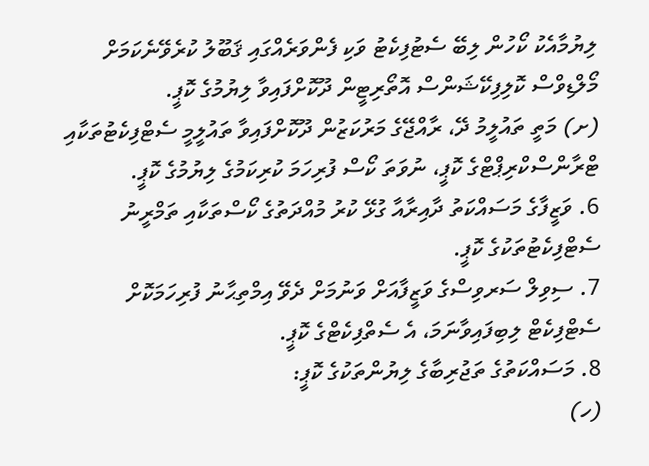ލިޔުމާއެކު ކޯހުން ލިބޭ ސެޓުފިކެޓު ވަކި ފެންވަރެއްގައި ޤަބޫލު ކުރެވޭނެކަމަށް މޯލްޑިވްސް ކޮލިފިކޭޝަންސް އޮތޯރިޓީން ދޫކޮށްފައިވާ ލިޔުމުގެ ކޮޕީ.
(ށ) މަތީ ތައުލީމު ދޭ، ރާއްޖޭގެ މަރުކަޒުން ދޫކޮށްފައިވާ ތައުލީމީ ސެޓްފިކެޓުތަކާއި ޓްރާންސްކްރިޕްޓްގެ ކޮޕީ، ނުވަތަ ކޯސް ފުރިހަމަ ކުރިކަމުގެ ލިޔުމުގެ ކޮޕީ.
6. ވަޒީފާގެ މަސައްކަތު ދާއިރާއާ ގުޅޭ ކުރު މުއްދަތުގެ ކޯސްތަކާއި ތަމްރީނު ސެޓްފިކެޓުތަކުގެ ކޮޕީ.
7. ސިވިލް ސަރވިސްގެ ވަޒީފާއަށް ވަނުމަށް ދެވޭ އިމްތިޙާނު ފުރިހަމަކޮށް ސެޓްފިކެޓް ލިބިފައިވާނަމަ، އެ ސެތްފިކެޓްގެ ކޮޕީ.
8. މަސައްކަތުގެ ތަޖުރިބާގެ ލިޔުންތަކުގެ ކޮޕީ:
(ހ)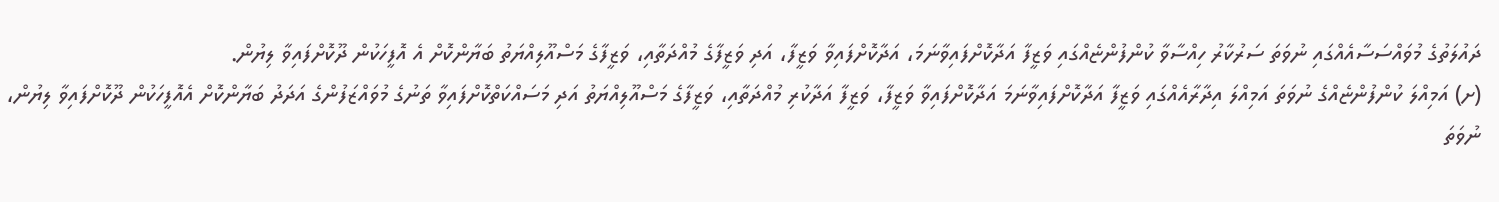ދައުލަތުގެ މުވައްސަސާއެއްގައި ނުވަތަ ސަރުކާރު ހިއްސާވާ ކުންފުންޏެއްގައި ވަޒީފާ އަދާކޮށްފައިވާނަމަ، އަދާކޮށްފައިވާ ވަޒީފާ، އަދި ވަޒީފާގެ މުއްދަތާއި، ވަޒީފާގެ މަސްއޫލިއްޔަތު ބަޔާންކޮށް އެ އޮފީހަކުން ދޫކޮށްފައިވާ ލިޔުން.
(ށ) އަމިއްލަ ކުންފުންޏެއްގެ ނުވަތަ އަމިއްލަ އިދާރާއެއްގައި ވަޒީފާ އަދާކޮށްފައިވާނަމަ އަދާކޮށްފައިވާ ވަޒީފާ، ވަޒީފާ އަދާކުރި މުއްދަތާއި، ވަޒީފާގެ މަސްއޫލިއްޔަތު އަދި މަސައްކަތްކޮށްފައިވާ ތަނުގެ މުވައްޒަފުންގެ އަދަދު ބަޔާންކޮށް އެއޮފީހަކުން ދޫކޮށްފައިވާ ލިޔުން، ނުވަތަ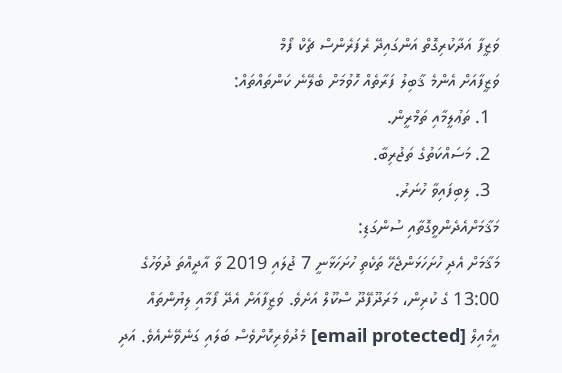ވަޒީފާ އަދާކުރިގޮތް އަންގައިދޭ ރެފަރެންސް ޗެކް ފޯމް
ވަޒީފާއަށް އެންމެ ޤާބިލު ފަރާތެއް ހޮވުމަށް ބެލޭނެ ކަންތައްތައް:
  1. ތަޢުލީމާއި ތަމްރީން.
  2. މަސައްކަތުގެ ތަޖުރިބާ.
  3. ލިބިފައިވާ ހުނަރު.
މަޤާމަށްއެދެންވީގޮތާއި ސުންގަޑި:
މަޤާމަށް އެދި ހުށަހަޅަންޖެހޭ ތަކެތި ހުށަހަޅާނީ 7 ޖުލައި 2019 ވާ އާދީއްތަ ދުވަހުގެ 13:00 ގެ ކުރިން، މަރަދޫފޭދޫ ސްކޫލް އަށެވެ. ވަޒީފާއަށް އެދޭ ފޯމާއި ލިޔުންތައް އީމެއިލް [email protected] މެދުވެރިކޮށްވެސް ބަލައި ގަނެވޭނެއެވެ. އަދި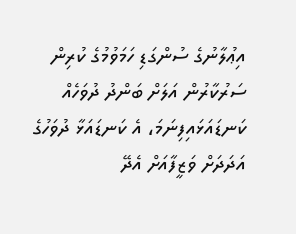އިޢުލާނުގެ ސުންގަޑި ހަމަވުމުގެ ކުރިން ސަރުކާރުން އަލަށް ބަންދު ދުވަހެއް ކަނޑައަޅައިފިނަމަ، އެ ކަނޑައަޅާ ދުވަހުގެ އަދަދަށް ވަޒީފާއަށް އެދޭ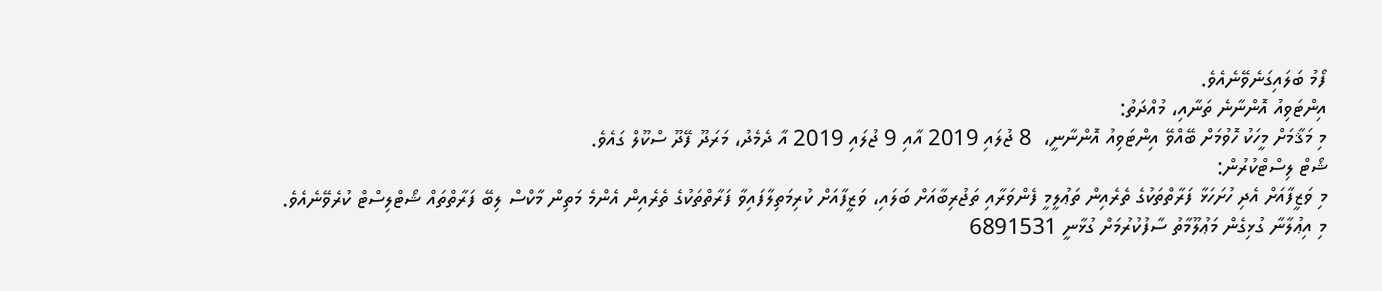ފޯމު ބަލައިގަނެވޭނެއެވެ.
އިންޓަވިއު އޮންނާނެ ތަނާއި، މުއްދަތު:
މި މަޤާމަށް މީހަކު ހޮވުމަށް ބޭއްވޭ އިންޓަވިއު އޮންނާނީ،  8 ޖުލައި 2019 އާއި 9 ޖުލައި 2019 އާ ދެމެދު، މަރަދޫ ފޭދޫ ސްކޫލް ގައެވެ.
ޝޯޓް ލިސްޓްކުރުން:
މި ވަޒީފާއަށް އެދި ހުށަހަޅާ ފަރާތްތަކުގެ ތެރެއިން ތަޢުލީމީ ފެންވަރާއި ތަޖުރިބާއަށް ބަލައި، ވަޒީފާއަށް ކުރިމަތިލާފައިވާ ފަރާތްތަކުގެ ތެރެއިން އެންމެ މަތިން މާކްސް ލިބޭ ފަރާތްތައް ޝޯޓްލިސްޓް ކުރެވޭނެއެވެ.
މި އިޢުލާނާ ގުޅިގެން މަޢުލޫމާތު ސާފުކުރުމަށް ގުޅާނީ 6891531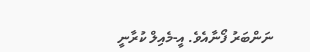ނަންބަރު ފޯނާއެވެ. އީ-މެއިލް ކުރާނީ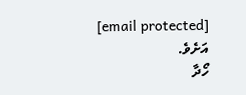[email protected] އަށެވެ.
ހޯދާ